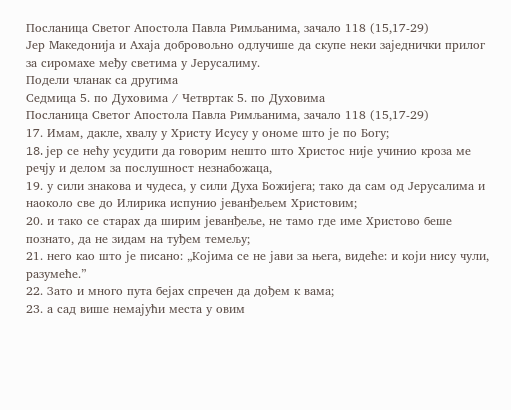Посланица Светог Апостола Павла Римљанима, зачало 118 (15,17-29)
Јер Македонија и Ахаја добровољно одлучише да скупе неки заједнички прилог за сиромахе међу светима у Јерусалиму.
Подели чланак са другима
Седмица 5. по Духовима / Четвртак 5. по Духовима
Посланица Светог Апостола Павла Римљанима, зачало 118 (15,17-29)
17. Имам, дакле, хвалу у Христу Исусу у ономе што је по Богу;
18. jер се нећу усудити да говорим нешто што Христос није учинио кроза ме речју и делом за послушност незнабожаца,
19. у сили знакова и чудеса, у сили Духа Божијега; тако да сам од Јерусалима и наоколо све до Илирика испунио јеванђељем Христовим;
20. и тако се старах да ширим јеванђеље, не тамо где име Христово беше познато, да не зидам на туђем темељу;
21. него као што је писано: „Којима се не јави за њега, видеће: и који нису чули, разумеће.”
22. Зато и много пута бeјах спречен да дођем к вама;
23. а сад више немајући места у овим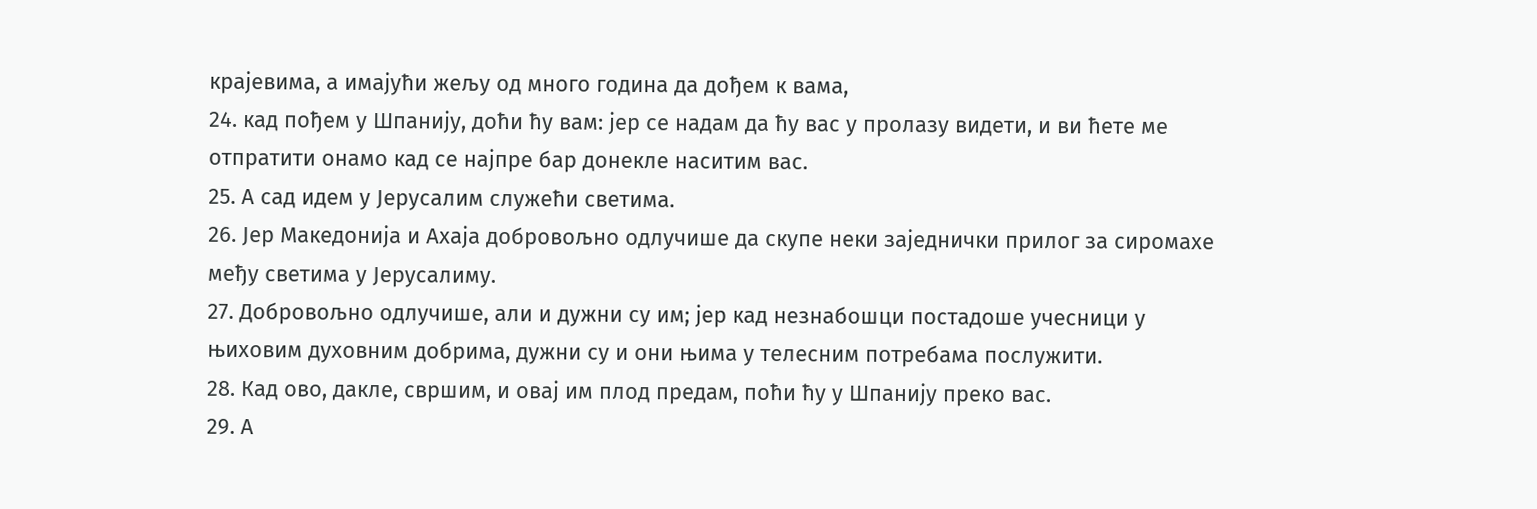крајевима, а имајући жељу од много година да дођем к вама,
24. кад пођем у Шпанију, доћи ћу вам: јер се надам да ћу вас у пролазу видети, и ви ћете ме отпратити онамо кад се најпре бар донекле наситим вас.
25. А сад идем у Јерусалим служећи светима.
26. Јер Македонија и Ахаја добровољно одлучише да скупе неки заједнички прилог за сиромахе међу светима у Јерусалиму.
27. Добровољно одлучише, али и дужни су им; јер кад незнабошци постадоше учесници у њиховим духовним добрима, дужни су и они њима у телесним потребама послужити.
28. Кад ово, дакле, свршим, и овај им плод предам, поћи ћу у Шпанију преко вас.
29. А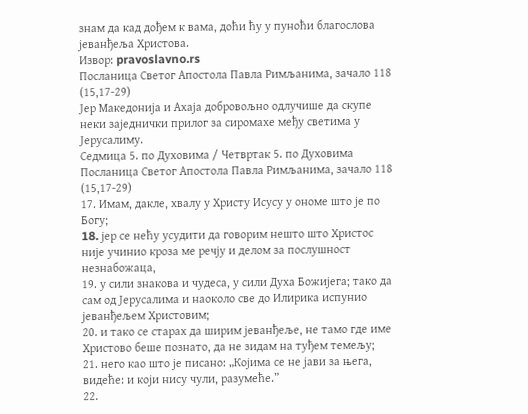знам да кад дођем к вама, доћи ћу у пуноћи благослова јеванђеља Христова.
Извор: pravoslavno.rs
Посланица Светог Апостола Павла Римљанима, зачало 118 (15,17-29)
Јер Македонија и Ахаја добровољно одлучише да скупе неки заједнички прилог за сиромахе међу светима у Јерусалиму.
Седмица 5. по Духовима / Четвртак 5. по Духовима
Посланица Светог Апостола Павла Римљанима, зачало 118 (15,17-29)
17. Имам, дакле, хвалу у Христу Исусу у ономе што је по Богу;
18. jер се нећу усудити да говорим нешто што Христос није учинио кроза ме речју и делом за послушност незнабожаца,
19. у сили знакова и чудеса, у сили Духа Божијега; тако да сам од Јерусалима и наоколо све до Илирика испунио јеванђељем Христовим;
20. и тако се старах да ширим јеванђеље, не тамо где име Христово беше познато, да не зидам на туђем темељу;
21. него као што је писано: „Којима се не јави за њега, видеће: и који нису чули, разумеће.”
22.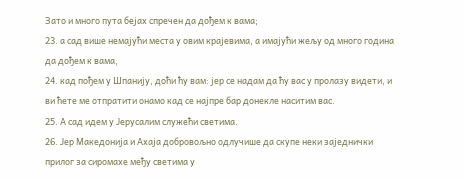Зато и много пута бeјах спречен да дођем к вама;
23. а сад више немајући места у овим крајевима, а имајући жељу од много година да дођем к вама,
24. кад пођем у Шпанију, доћи ћу вам: јер се надам да ћу вас у пролазу видети, и ви ћете ме отпратити онамо кад се најпре бар донекле наситим вас.
25. А сад идем у Јерусалим служећи светима.
26. Јер Македонија и Ахаја добровољно одлучише да скупе неки заједнички прилог за сиромахе међу светима у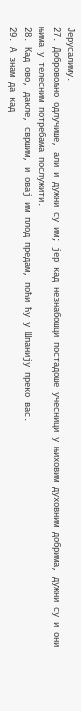Јерусалиму.
27. Добровољно одлучише, али и дужни су им; јер кад незнабошци постадоше учесници у њиховим духовним добрима, дужни су и они њима у телесним потребама послужити.
28. Кад ово, дакле, свршим, и овај им плод предам, поћи ћу у Шпанију преко вас.
29. А знам да кад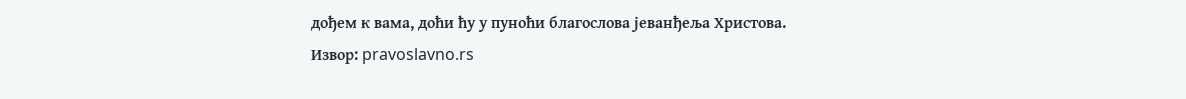дођем к вама, доћи ћу у пуноћи благослова јеванђеља Христова.
Извор: pravoslavno.rs